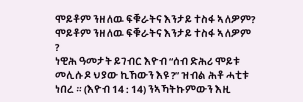ሞይቶም ንዘለዉ ፍቑራትና እንታይ ተስፋ ኣለዎም?
ሞይቶም ንዘለዉ ፍቑራትና እንታይ ተስፋ ኣለዎም ?
ነዊሕ ዓመታት ይገብር እዮብ “ሰብ ድሕሪ ሞይቱ መሊሱዶ ህያው ኪኸውን እዩ ?” ዝብል ሕቶ ሓቲቱ ነበረ ። (እዮብ 14 : 14) ንኣኻትኩምውን እዚ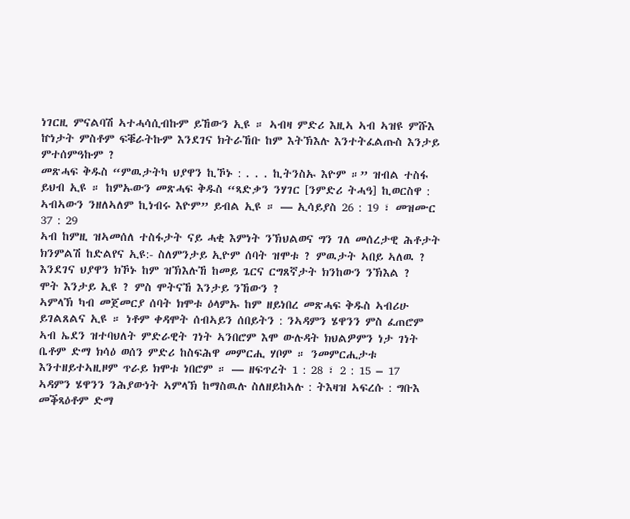ነገርዚ ምናልባሽ ኣተሓሳሲብኩም ይኸውን ኢዩ ። ኣብዛ ምድሪ እዚኣ ኣብ ኣዝዩ ምሹእ ኵነታት ምስቶም ፍቑራትኩም እንደገና ክትራኸቡ ከም እትኽእሉ እንተትፈልጡስ እንታይ ምተሰምዓኩም ?
መጽሓፍ ቅዱስ “ምዉታትካ ህያዋን ኪኾኑ : . . . ኪትንስኡ እዮም ።” ዝብል ተስፋ ይህብ ኢዩ ። ከምኡውን መጽሓፍ ቅዱስ “ጻድቃን ንሃገር [ንምድሪ ትሓዓ] ኪወርስዋ : ኣብኣውን ንዘለኣለም ኪነብሩ እዮም” ይብል ኢዩ ። — ኢሳይያስ 26 : 19 ፣ መዝሙር 37 : 29
ኣብ ከምዚ ዝኣመሰለ ተስፋታት ናይ ሓቂ እምነት ንኽህልወና ግን ገለ መሰረታዊ ሕቶታት ክንምልሽ ከድልየና ኢዩ:- ስለምንታይ ኢዮም ሰባት ዝሞቱ ? ምዉታት ኣበይ ኣለዉ ? እንደገና ህያዋን ክኾኑ ከም ዝኽእሉኸ ከመይ ጌርና ርግጸኛታት ክንከውን ንኽእል ?
ሞት እንታይ ኢዩ ? ምስ ሞትናኸ እንታይ ንኸውን ?
ኣምላኽ ካብ መጀመርያ ሰባት ክሞቱ ዕላምኡ ከም ዘይነበረ መጽሓፍ ቅዱስ ኣብሪሁ ይገልጸልና ኢዩ ። ነቶም ቀዳሞት ሰብኣይን ሰበይትን : ንኣዳምን ሄዋንን ምስ ፈጠሮም ኣብ ኤደን ዝተባህለት ምድራዊት ገነት ኣንበሮም እሞ ውሉዳት ክህልዎምን ነታ ገነት ቤቶም ድማ ክሳዕ ወሰን ምድሪ ከስፍሕዋ መምርሒ ሃቦም ። ንመምርሒታቱ እንተዘይተኣዚዞም ጥራይ ክሞቱ ነበሮም ። — ዘፍጥረት 1 : 28 ፣ 2 : 15 – 17
ኣዳምን ሄዋንን ንሕያውነት ኣምላኽ ከማስዉሉ ስለዘይከኣሉ : ትእዛዝ ኣፍረሱ : ግቡእ መቕጻዕቶም ድማ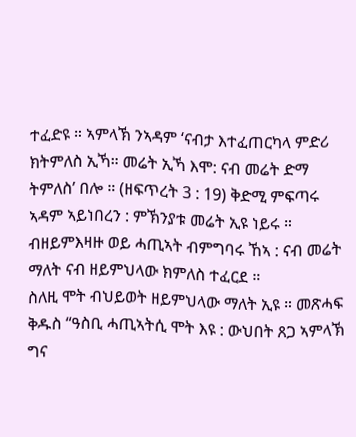ተፈድዩ ። ኣምላኽ ንኣዳም ‘ናብታ እተፈጠርካላ ምድሪ ክትምለስ ኢኻ። መሬት ኢኻ እሞ: ናብ መሬት ድማ ትምለስ’ በሎ ። (ዘፍጥረት 3 : 19) ቅድሚ ምፍጣሩ ኣዳም ኣይነበረን : ምኽንያቱ መሬት ኢዩ ነይሩ ። ብዘይምእዛዙ ወይ ሓጢኣት ብምግባሩ ኸኣ : ናብ መሬት ማለት ናብ ዘይምህላው ክምለስ ተፈርደ ።
ስለዚ ሞት ብህይወት ዘይምህላው ማለት ኢዩ ። መጽሓፍ ቅዱስ “ዓስቢ ሓጢኣትሲ ሞት እዩ : ውህበት ጸጋ ኣምላኽ ግና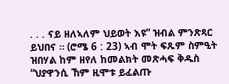. . . ናይ ዘለኣለም ህይወት እዩ” ዝብል ምንጽጻር ይህበና ። (ሮሜ 6 : 23) ኣብ ሞት ፍጹም ስምዒት ዝበሃል ከም ዘየለ ከመልክት መጽሓፍ ቅዱስ “ህያዋንሲ ኸም ዚሞቱ ይፈልጡ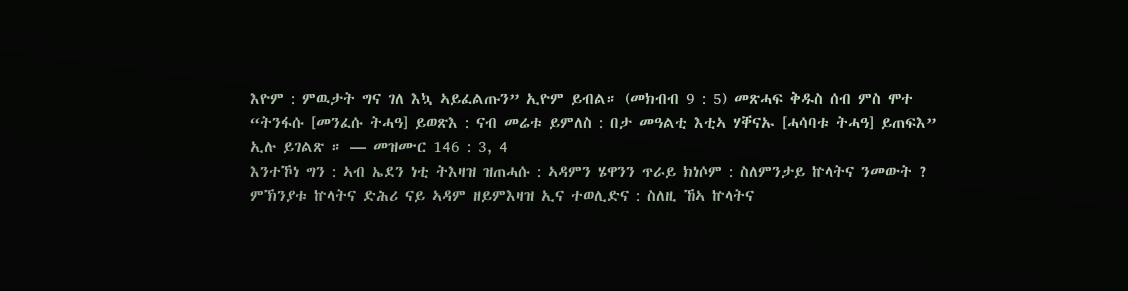እዮም : ምዉታት ግና ገለ እኳ ኣይፈልጡን” ኢዮም ይብል። (መክብብ 9 : 5) መጽሓፍ ቅዱስ ሰብ ምስ ሞተ “ትንፋሱ [መንፈሱ ትሓዓ] ይወጽእ : ናብ መሬቱ ይምለስ : በታ መዓልቲ እቲኣ ሃቐናኡ [ሓሳባቱ ትሓዓ] ይጠፍእ” ኢሉ ይገልጽ ። — መዝሙር 146 : 3, 4
እንተኾነ ግን : ኣብ ኤደን ነቲ ትእዛዝ ዝጠሓሱ : ኣዳምን ሄዋንን ጥራይ ክነሶም : ስለምንታይ ኵላትና ንመውት ? ምኽንያቱ ኵላትና ድሕሪ ናይ ኣዳም ዘይምእዛዝ ኢና ተወሊድና : ስለዚ ኸኣ ኵላትና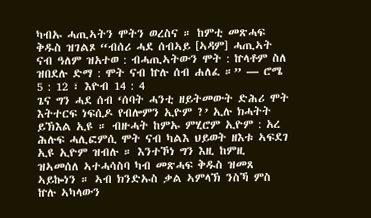ካብኡ ሓጢኣትን ሞትን ወረስና ። ከምቲ መጽሓፍ ቅዱስ ዝገልጾ “ብሰሪ ሓደ ሰብኣይ [ኣዳም] ሓጢኣት ናብ ዓለም ዝአተወ : ብሓጢኣትውን ሞት : ኵላቶም ስለ ዝበደሉ ድማ : ሞት ናብ ኵሉ ሰብ ሐለፈ ።” — ሮሜ 5 : 12 ፣ እዮብ 14 : 4
ጌና ግን ሓደ ሰብ ‘ሰባት ሓንቲ ዘይትመውት ድሕሪ ሞት እትተርፍ ነፍሲዶ የብሎምን ኢዮም ?’ ኢሉ ክሓትት ይኽእል ኢዩ ። ብዙሓት ከምኡ ምሂሮም ኢዮም : አረ ሕሉፍ ሓሊፎምሲ ሞት ናብ ካልእ ህይወት ዘእቱ ኣፍደገ ኢዩ ኢዮም ዝብሉ ። እንተኾነ ግን እዚ ከምዚ ዝኣመሰለ ኣተሓሳስባ ካብ መጽሓፍ ቅዱስ ዝመጸ ኣይኰነን ። ኣብ ክንድኡስ ቃል ኣምላኽ ንስኻ ምስ ኵሉ ኣካላውን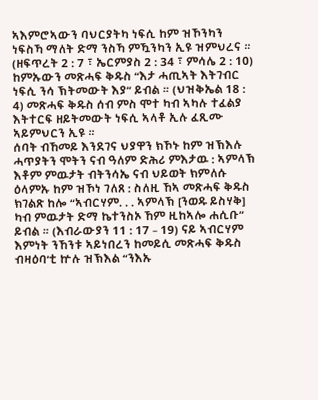ኣእምሮኣውን ባህርያትካ ነፍሲ ከም ዝኾንካን ነፍስኻ ማለት ድማ ንስኻ ምዃንካን ኢዩ ዝምህረና ። (ዘፍጥረት 2 : 7 ፣ ኤርምያስ 2 : 34 ፣ ምሳሌ 2 : 10) ከምኡውን መጽሓፍ ቅዱስ “እታ ሓጢኣት እትገብር ነፍሲ ንሳ ኽትመውት እያ” ይብል ። (ህዝቅኤል 18 : 4) መጽሓፍ ቅዱስ ሰብ ምስ ሞተ ካብ ኣካሉ ተፈልያ እትተርፍ ዘይትመውት ነፍሲ ኣላቶ ኢሉ ፈጺሙ ኣይምህርን ኢዩ ።
ሰባት ብኸመይ እንደገና ህያዋን ክኾኑ ከም ዝኽእሉ
ሓጥያትን ሞትን ናብ ዓለም ድሕሪ ምእታዉ : ኣምላኽ እቶም ምዉታት ብትንሳኤ ናብ ህይወት ክምለሱ ዕላምኡ ከም ዝኾነ ገለጸ : ስለዚ ኸኣ መጽሓፍ ቅዱስ ክገልጽ ከሎ “ኣብርሃም. . . ኣምላኽ [ንወዱ ይስሃቅ] ካብ ምዉታት ድማ ኬተንስኦ ኸም ዚከኣሎ ሐሲቡ” ይብል ። (እብራውያን 11 : 17 – 19) ናይ ኣብርሃም እምነት ንኸንቱ ኣይነበረን ከመይሲ መጽሓፍ ቅዱስ ብዛዕባ’ቲ ኵሉ ዝኽእል “ንእኡ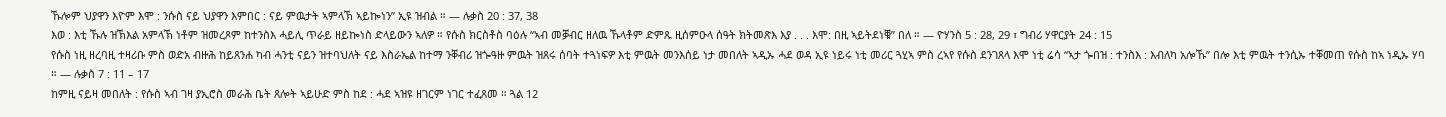ኹሎም ህያዋን እዮም እሞ : ንሱስ ናይ ህያዋን እምበር : ናይ ምዉታት ኣምላኽ ኣይኰነን” ኢዩ ዝብል ። — ሉቃስ 20 : 37, 38
እወ : እቲ ኹሉ ዝኽእል አምላኽ ነቶም ዝመረጾም ከተንስእ ሓይሊ ጥራይ ዘይኰነስ ድላይውን ኣለዎ ። የሱስ ክርስቶስ ባዕሉ “ኣብ መቓብር ዘለዉ ኹላቶም ድምጹ ዚሰምዑላ ሰዓት ክትመጽእ እያ . . . እሞ: በዚ ኣይትደነቑ” በለ ። — ዮሃንስ 5 : 28, 29 ፣ ግብሪ ሃዋርያት 24 : 15
የሱስ ነዚ ዘረባዚ ተዛሪቡ ምስ ወድአ ብዙሕ ከይጸንሐ ካብ ሓንቲ ናይን ዝተባህለት ናይ እስራኤል ከተማ ንቐብሪ ዝጐዓዙ ምዉት ዝጸሩ ሰባት ተጓነፍዎ እቲ ምዉት መንእሰይ ነታ መበለት ኣዲኡ ሓደ ወዳ ኢዩ ነይሩ ነቲ መሪር ጓሂኣ ምስ ረኣየ የሱስ ደንገጸላ እሞ ነቲ ሬሳ “ኣታ ጐበዝ : ተንስእ : እብለካ አሎኹ” በሎ እቲ ምዉት ተንሲኡ ተቐመጠ የሱስ ከኣ ነዲኡ ሃባ ። — ሉቃስ 7 : 11 – 17
ከምዚ ናይዛ መበለት : የሱስ ኣብ ገዛ ያኢሮስ መራሕ ቤት ጸሎት ኣይሁድ ምስ ከደ : ሓደ ኣዝዩ ዘገርም ነገር ተፈጸመ ። ጓል 12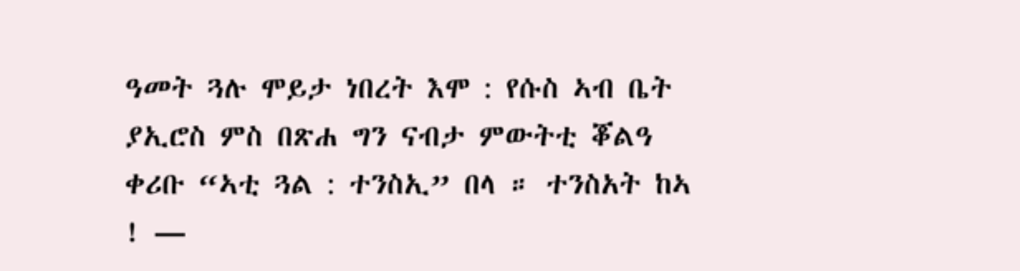ዓመት ጓሉ ሞይታ ነበረት እሞ : የሱስ ኣብ ቤት ያኢሮስ ምስ በጽሐ ግን ናብታ ምውትቲ ቖልዓ ቀሪቡ “ኣቲ ጓል : ተንስኢ” በላ ። ተንስአት ከኣ ! —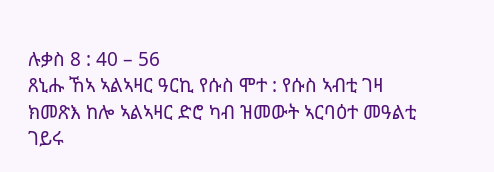ሉቃስ 8 : 40 – 56
ጸኒሑ ኸኣ ኣልኣዛር ዓርኪ የሱስ ሞተ : የሱስ ኣብቲ ገዛ ክመጽእ ከሎ ኣልኣዛር ድሮ ካብ ዝመውት ኣርባዕተ መዓልቲ ገይሩ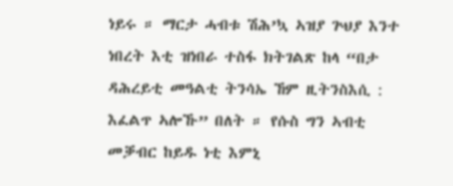ነይሩ ። ማርታ ሓብቱ ሽሕ’ኳ ኣዝያ ጕህያ እንተ ነበረት እቲ ዝነበራ ተስፋ ክትገልጽ ከላ “በታ ዳሕረይቲ መዓልቲ ትንሳኤ ኸም ዚትንስእሲ : እፈልጥ ኣሎኹ” በለት ። የሱስ ግን ኣብቲ መቓብር ከይዱ ነቲ እምኒ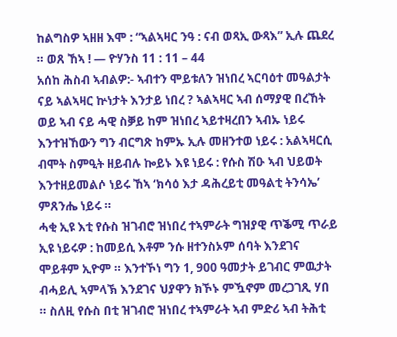ከልግስዎ ኣዘዘ እሞ : “ኣልኣዛር ንዓ : ናብ ወጻኢ ውጻእ” ኢሉ ጨደረ ። ወጸ ኸኣ ! — ዮሃንስ 11 : 11 – 44
አሰከ ሕስብ ኣብልዎ:- ኣብተን ሞይቱለን ዝነበረ ኣርባዕተ መዓልታት ናይ ኣልኣዛር ኵነታት እንታይ ነበረ ? ኣልኣዛር ኣብ ሰማያዊ በረኸት ወይ ኣብ ናይ ሓዊ ስቓይ ከም ዝነበረ ኣይተዛረበን ኣብኡ ነይሩ እንተዝኸውን ግን ብርግጽ ከምኡ ኢሉ መዘንተወ ነይሩ : አልኣዛርሲ ብሞት ስምዒት ዘይብሉ ኰይኑ እዩ ነይሩ : የሱስ ሽዑ ኣብ ህይወት እንተዘይመልሶ ነይሩ ኸኣ ‘ክሳዕ እታ ዳሕረይቲ መዓልቲ ትንሳኤ’ ምጸንሔ ነይሩ ።
ሓቂ ኢዩ እቲ የሱስ ዝገብሮ ዝነበረ ተኣምራት ግዝያዊ ጥቕሚ ጥራይ ኢዩ ነይሩዎ : ከመይሲ እቶም ንሱ ዘተንስኦም ሰባት እንደገና ሞይቶም ኢዮም ። እንተኾነ ግን 1, 900 ዓመታት ይገብር ምዉታት ብሓይሊ ኣምላኽ እንደገና ህያዋን ክኾኑ ምዃኖም መረጋገጺ ሃበ ። ስለዚ የሱስ በቲ ዝገብሮ ዝነበረ ተኣምራት ኣብ ምድሪ ኣብ ትሕቲ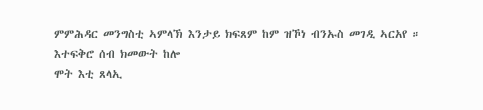ምምሕዳር መንግስቲ ኣምላኽ እንታይ ክፍጸም ከም ዝኾነ ብንኡስ መገዲ ኣርአየ ።
እተፍቅሮ ሰብ ክመውት ከሎ
ሞት እቲ ጸላኢ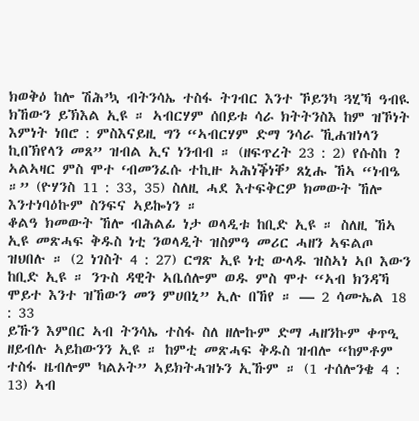ክወቅዕ ከሎ ሽሕ’ኳ ብትንሳኤ ተስፋ ትገብር እንተ ኾይንካ ጓሂኻ ዓብዪ ክኸውን ይኽእል ኢዩ ። ኣብርሃም ሰበይቱ ሳራ ክትትንስእ ከም ዝኾነት እምነት ነበሮ : ምስእናይዚ ግን “ኣብርሃም ድማ ንሳራ ኺሐዝነላን ኪበኽየላን መጸ” ዝብል ኢና ነንብብ ። (ዘፍጥረት 23 : 2) የሱስከ ? ኣልኣዛር ምስ ሞተ ‘ብመንፈሱ ተኪዙ ኣሕነቕነቐ’ ጸኒሑ ኸኣ “ነብዔ ።” (ዮሃንስ 11 : 33, 35) ስለዚ ሓደ እተፍቅርዎ ክመውት ኸሎ እንተነባዕኩም ስንፍና ኣይኰነን ።
ቆልዓ ክመውት ኸሎ ብሕልፊ ነታ ወላዲቱ ከቢድ ኢዩ ። ስለዚ ኸኣ ኢዩ መጽሓፍ ቅዱስ ነቲ ንወላዲት ዝስምዓ መሪር ሓዘን ኣፍልጦ ዝህበሉ ። (2 ነገስት 4 : 27) ርግጽ ኢዩ ነቲ ውላዱ ዝስኣነ ኣቦ እውን ከቢድ ኢዩ ። ንጉስ ዳዊት ኣቤሰሎም ወዱ ምስ ሞተ “ኣብ ክንዳኻ ሞይተ እንተ ዝኸውን መን ምሀበኒ” ኢሉ በኸየ ። — 2 ሳሙኤል 18 : 33
ይኹን እምበር ኣብ ትንሳኤ ተስፋ ስለ ዘሎኩም ድማ ሓዘንኩም ቀጥዒ ዘይብሉ ኣይከውንን ኢዩ ። ከምቲ መጽሓፍ ቅዱስ ዝብሎ “ከምቶም ተስፋ ዜብሎም ካልኦት” ኣይክትሓዝኑን ኢኹም ። (1 ተሰሎንቄ 4 : 13) ኣብ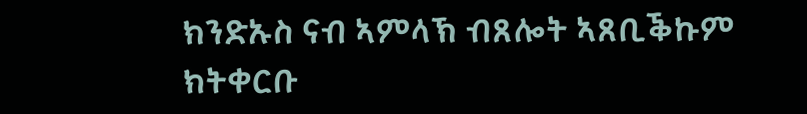ክንድኡስ ናብ ኣምላኽ ብጸሎት ኣጸቢቕኩም ክትቀርቡ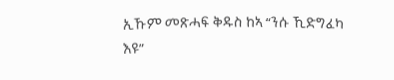ኢኹም መጽሓፍ ቅዱስ ከኣ “ንሱ ኺድግፈካ እዩ”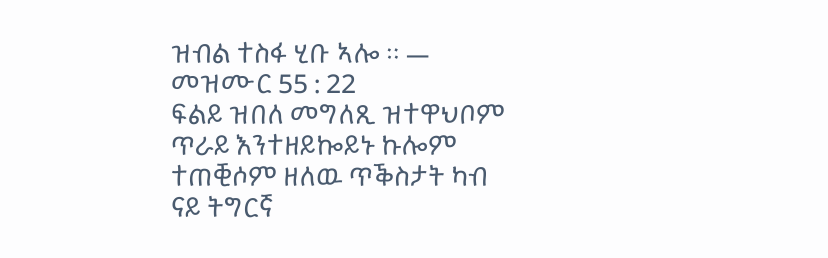ዝብል ተስፋ ሂቡ ኣሎ ። — መዝሙር 55 : 22
ፍልይ ዝበለ መግለጺ ዝተዋህቦም ጥራይ እንተዘይኰይኑ ኩሎም ተጠቒሶም ዘለዉ ጥቕስታት ካብ ናይ ትግርኛ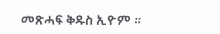መጽሓፍ ቅዱስ ኢዮም ።